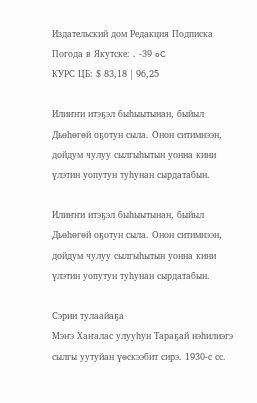Издательский дом Редакция Подписка
Погода в Якутске: . -39 oC
КУРС ЦБ: $ 83,18 | 96,25

Илиҥҥи итэҕэл быһыытынан, быйыл Дьөһөгөй оҕотун сыла. Онон ситимнээн, дойдум чулуу сылгыһытын уонна кини үлэтин уопутун туһунан сырдатабын.

Илиҥҥи итэҕэл быһыытынан, быйыл Дьөһөгөй оҕотун сыла. Онон ситимнээн, дойдум чулуу сылгыһытын уонна кини үлэтин уопутун туһунан сырдатабын.

Сэрии тулаайаҕа
Мэҥэ Хаҥалас улууһун Тараҕай нэһилиэгэ сылгы уутуйан үөскээбит сирэ. 1930-с сс.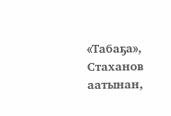«Табаҕа», Стаханов аатынан,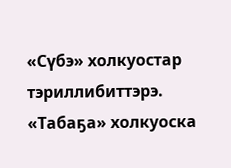«Сүбэ» холкуостар тэриллибиттэрэ. «Табаҕа» холкуоска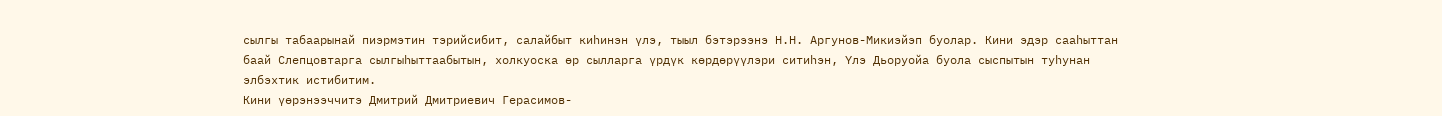сылгы табаарынай пиэрмэтин тэрийсибит, салайбыт киһинэн үлэ, тыыл бэтэрээнэ Н.Н. Аргунов-Микиэйэп буолар. Кини эдэр сааһыттан баай Слепцовтарга сылгыһыттаабытын, холкуоска өр сылларга үрдүк көрдөрүүлэри ситиһэн, Үлэ Дьоруойа буола сыспытын туһунан элбэхтик истибитим.
Кини үөрэнээччитэ Дмитрий Дмитриевич Герасимов-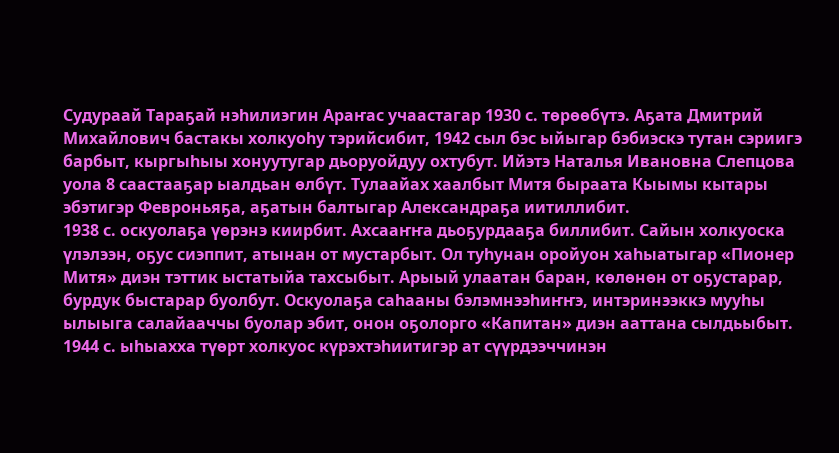Судураай Тараҕай нэһилиэгин Араҥас учаастагар 1930 с. төрөөбүтэ. Аҕата Дмитрий Михайлович бастакы холкуоһу тэрийсибит, 1942 сыл бэс ыйыгар бэбиэскэ тутан сэриигэ барбыт, кыргыһыы хонуутугар дьоруойдуу охтубут. Ийэтэ Наталья Ивановна Слепцова уола 8 саастааҕар ыалдьан өлбүт. Тулаайах хаалбыт Митя быраата Кыымы кытары эбэтигэр Февроньяҕа, аҕатын балтыгар Александраҕа иитиллибит.
1938 с. оскуолаҕа үөрэнэ киирбит. Ахсааҥҥа дьоҕурдааҕа биллибит. Сайын холкуоска үлэлээн, оҕус сиэппит, атынан от мустарбыт. Ол туһунан оройуон хаһыатыгар «Пионер Митя» диэн тэттик ыстатыйа тахсыбыт. Арыый улаатан баран, көлөнөн от оҕустарар, бурдук быстарар буолбут. Оскуолаҕа саһааны бэлэмнээһиҥҥэ, интэринээккэ мууһы ылыыга салайааччы буолар эбит, онон оҕолорго «Капитан» диэн ааттана сылдьыбыт. 1944 с. ыһыахха түөрт холкуос күрэхтэһиитигэр ат сүүрдээччинэн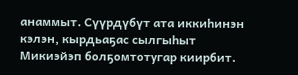анаммыт. Сүүрдүбүт ата иккиһинэн кэлэн, кырдьаҕас сылгыһыт Микиэйэп болҕомтотугар киирбит.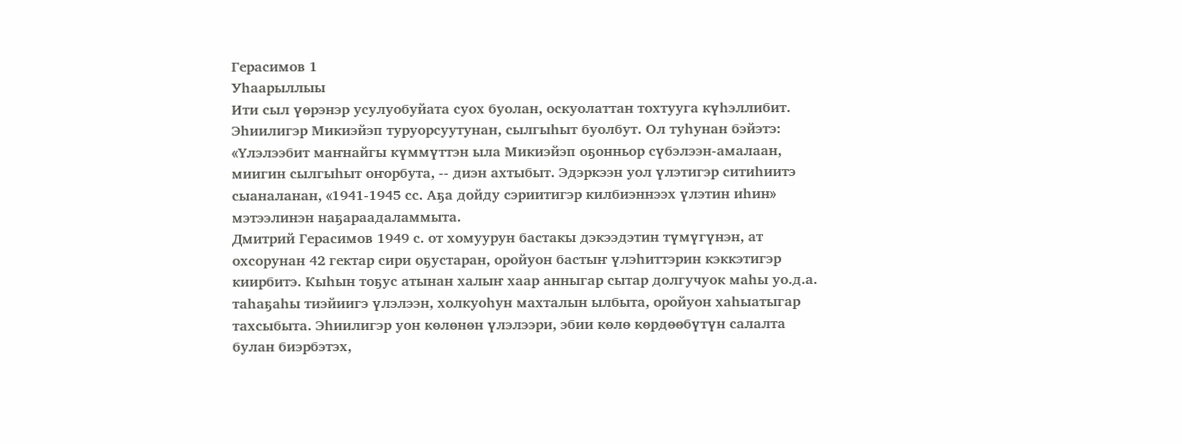Герасимов 1
Уһаарыллыы
Ити сыл үөрэнэр усулуобуйата суох буолан, оскуолаттан тохтууга күһэллибит. Эһиилигэр Микиэйэп туруорсуутунан, сылгыһыт буолбут. Ол туһунан бэйэтэ: «Үлэлээбит маҥнайгы күммүттэн ыла Микиэйэп оҕонньор сүбэлээн-амалаан, миигин сылгыһыт оҥорбута, -- диэн ахтыбыт. Эдэркээн уол үлэтигэр ситиһиитэ сыаналанан, «1941-1945 сс. Аҕа дойду сэриитигэр килбиэннээх үлэтин иһин» мэтээлинэн наҕараадаламмыта.
Дмитрий Герасимов 1949 с. от хомуурун бастакы дэкээдэтин түмүгүнэн, ат охсорунан 42 гектар сири оҕустаран, оройуон бастыҥ үлэһиттэрин кэккэтигэр киирбитэ. Кыһын тоҕус атынан халыҥ хаар анныгар сытар долгучуок маһы уо.д.а. таһаҕаһы тиэйиигэ үлэлээн, холкуоһун махталын ылбыта, оройуон хаһыатыгар тахсыбыта. Эһиилигэр уон көлөнөн үлэлээри, эбии көлө көрдөөбүтүн салалта булан биэрбэтэх,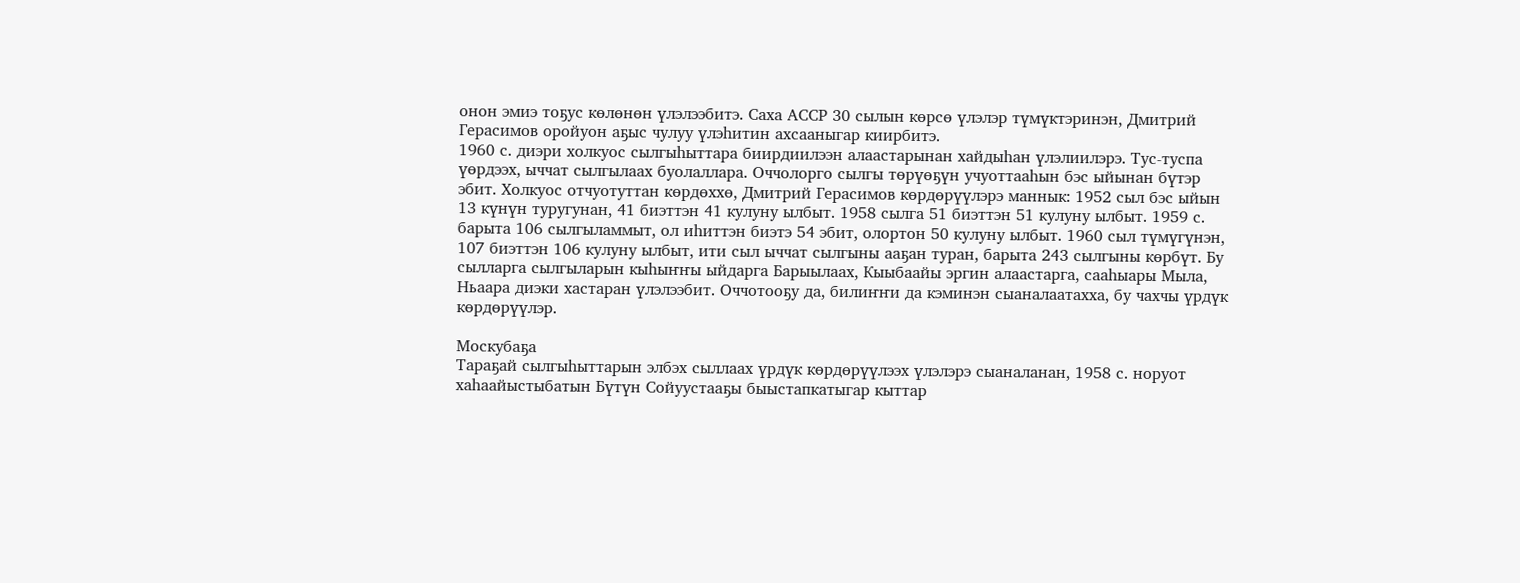онон эмиэ тоҕус көлөнөн үлэлээбитэ. Саха АССР 30 сылын көрсө үлэлэр түмүктэринэн, Дмитрий Герасимов оройуон аҕыс чулуу үлэһитин ахсааныгар киирбитэ.
1960 с. диэри холкуос сылгыһыттара биирдиилээн алаастарынан хайдыһан үлэлиилэрэ. Тус-туспа үөрдээх, ыччат сылгылаах буолаллара. Оччолорго сылгы төрүөҕүн учуоттааһын бэс ыйынан бүтэр эбит. Холкуос отчуотуттан көрдөххө, Дмитрий Герасимов көрдөрүүлэрэ маннык: 1952 сыл бэс ыйын 13 күнүн туругунан, 41 биэттэн 41 кулуну ылбыт. 1958 сылга 51 биэттэн 51 кулуну ылбыт. 1959 с. барыта 106 сылгыламмыт, ол иһиттэн биэтэ 54 эбит, олортон 50 кулуну ылбыт. 1960 сыл түмүгүнэн, 107 биэттэн 106 кулуну ылбыт, ити сыл ыччат сылгыны ааҕан туран, барыта 243 сылгыны көрбүт. Бу сылларга сылгыларын кыһыҥҥы ыйдарга Барыылаах, Кыыбаайы эргин алаастарга, сааһыары Мыла, Ньаара диэки хастаран үлэлээбит. Оччотооҕу да, билиҥҥи да кэминэн сыаналаатахха, бу чахчы үрдүк көрдөрүүлэр.

Москубаҕа
Тараҕай сылгыһыттарын элбэх сыллаах үрдүк көрдөрүүлээх үлэлэрэ сыаналанан, 1958 с. норуот хаһаайыстыбатын Бүтүн Сойуустааҕы быыстапкатыгар кыттар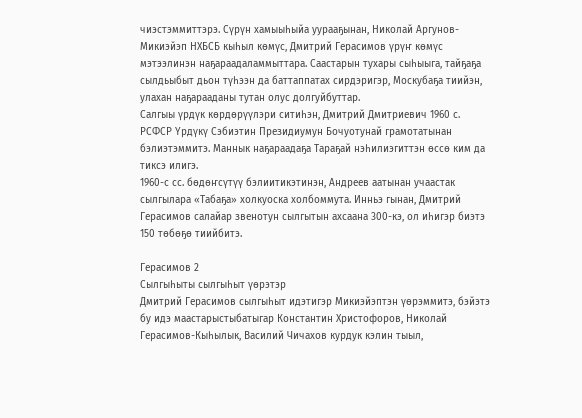чиэстэммиттэрэ. Сүрүн хамыыһыйа уурааҕынан, Николай Аргунов-Микиэйэп НХБСБ кыһыл көмүс, Дмитрий Герасимов үрүҥ көмүс мэтээлинэн наҕараадаламмыттара. Саастарын тухары сыһыыга, тайҕаҕа сылдьыбыт дьон түһээн да баттаппатах сирдэригэр, Москубаҕа тиийэн, улахан наҕарааданы тутан олус долгуйбуттар.
Салгыы үрдүк көрдөрүүлэри ситиһэн, Дмитрий Дмитриевич 1960 с. РСФСР Үрдүкү Сэбиэтин Президиумун Бочуотунай грамотатынан бэлиэтэммитэ. Маннык наҕараадаҕа Тараҕай нэһилиэгиттэн өссө ким да тиксэ илигэ.
1960-с сс. бөдөҥсүтүү бэлиитикэтинэн, Андреев аатынан учаастак сылгылара «Табаҕа» холкуоска холбоммута. Инньэ гынан, Дмитрий Герасимов салайар звенотун сылгытын ахсаана 300-кэ, ол иһигэр биэтэ 150 төбөҕө тиийбитэ.

Герасимов 2
Сылгыһыты сылгыһыт үөрэтэр
Дмитрий Герасимов сылгыһыт идэтигэр Микиэйэптэн үөрэммитэ, бэйэтэ бу идэ маастарыстыбатыгар Константин Христофоров, Николай Герасимов-Кыһылык, Василий Чичахов курдук кэлин тыыл,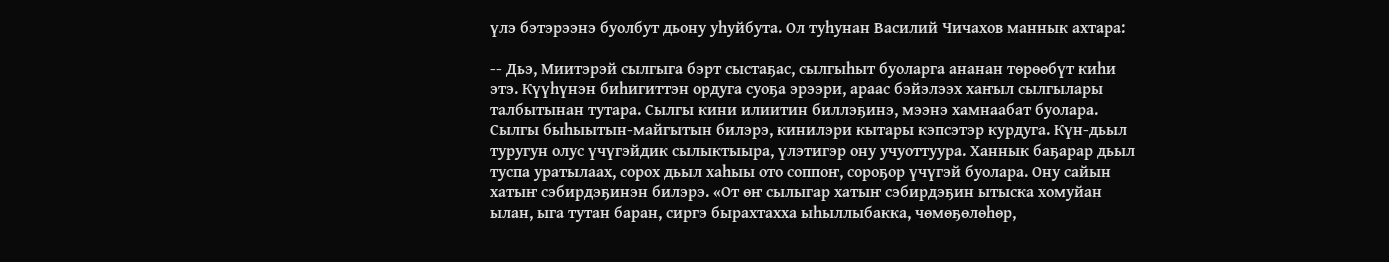үлэ бэтэрээнэ буолбут дьону уһуйбута. Ол туһунан Василий Чичахов маннык ахтара:

-- Дьэ, Миитэрэй сылгыга бэрт сыстаҕас, сылгыһыт буоларга ананан төрөөбүт киһи этэ. Күүһүнэн биһигиттэн ордуга суоҕа эрээри, араас бэйэлээх хаҥыл сылгылары талбытынан тутара. Сылгы кини илиитин биллэҕинэ, мээнэ хамнаабат буолара. Сылгы быһыытын-майгытын билэрэ, кинилэри кытары кэпсэтэр курдуга. Күн-дьыл туругун олус үчүгэйдик сылыктыыра, үлэтигэр ону учуоттуура. Ханнык баҕарар дьыл туспа уратылаах, сорох дьыл хаһыы ото соппоҥ, сороҕор үчүгэй буолара. Ону сайын хатыҥ сэбирдэҕинэн билэрэ. «От өҥ сылыгар хатыҥ сэбирдэҕин ытыска хомуйан ылан, ыга тутан баран, сиргэ бырахтахха ыһыллыбакка, чөмөҕөлөһөр,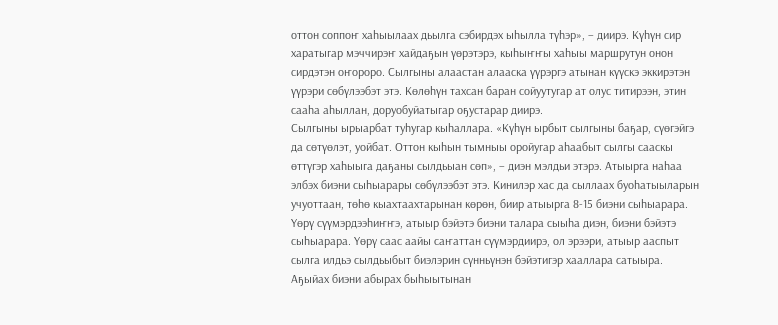оттон соппоҥ хаһыылаах дьылга сэбирдэх ыһылла түһэр», – диирэ. Күһүн сир харатыгар мэччирэҥ хайдаҕын үөрэтэрэ, кыһыҥҥы хаһыы маршрутун онон сирдэтэн оҥороро. Сылгыны алаастан алааска үүрэргэ атынан күүскэ эккирэтэн үүрэри сөбүлээбэт этэ. Көлөһүн тахсан баран сойуутугар ат олус титирээн, этин сааһа аһыллан, доруобуйатыгар оҕустарар диирэ.
Сылгыны ырыарбат туһугар кыһаллара. «Күһүн ырбыт сылгыны баҕар, сүөгэйгэ да сөтүөлэт, уойбат. Оттон кыһын тымныы оройугар аһаабыт сылгы сааскы өттүгэр хаһыыга даҕаны сылдьыан сөп», – диэн мэлдьи этэрэ. Атыырга наһаа элбэх биэни сыһыарары сөбүлээбэт этэ. Кинилэр хас да сыллаах буоһатыыларын учуоттаан, төһө кыахтаахтарынан көрөн, биир атыырга 8-15 биэни сыһыарара. Үөрү сүүмэрдээһиҥҥэ, атыыр бэйэтэ биэни талара сыыһа диэн, биэни бэйэтэ сыһыарара. Үөрү саас аайы саҥаттан сүүмэрдиирэ, ол эрээри, атыыр ааспыт сылга илдьэ сылдьыбыт биэлэрин сүнньүнэн бэйэтигэр хааллара сатыыра. Аҕыйах биэни абырах быһыытынан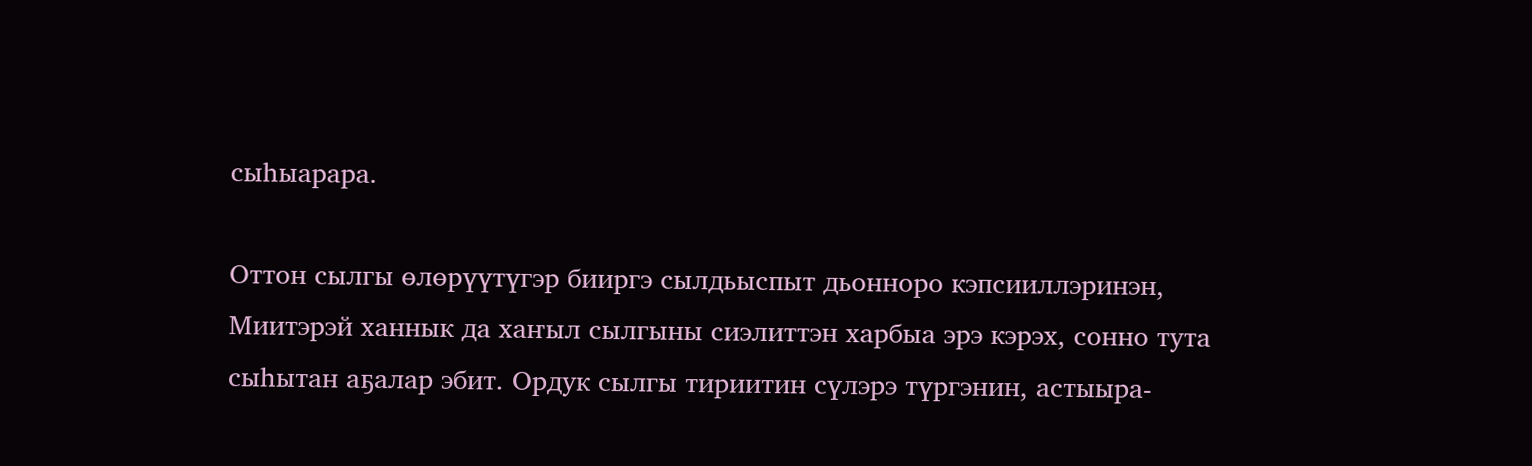сыһыарара.

Оттон сылгы өлөрүүтүгэр бииргэ сылдьыспыт дьонноро кэпсииллэринэн, Миитэрэй ханнык да хаҥыл сылгыны сиэлиттэн харбыа эрэ кэрэх, сонно тута сыһытан аҕалар эбит. Ордук сылгы тириитин сүлэрэ түргэнин, астыыра-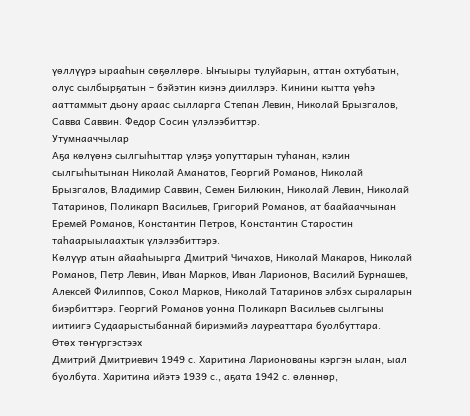үөллүүрэ ырааһын сөҕөллөрө. Ыҥыыры тулуйарын, аттан охтубатын, олус сылбырҕатын – бэйэтин киэнэ дииллэрэ. Кинини кытта үөһэ ааттаммыт дьону араас сылларга Степан Левин, Николай Брызгалов, Савва Саввин. Федор Сосин үлэлээбиттэр.
Утумнааччылар
Аҕа көлүөнэ сылгыһыттар үлэҕэ уопуттарын туһанан, кэлин сылгыһытынан Николай Аманатов, Георгий Романов, Николай Брызгалов, Владимир Саввин, Семен Билюкин, Николай Левин, Николай Татаринов, Поликарп Васильев, Григорий Романов, ат баайааччынан Еремей Романов, Константин Петров, Константин Старостин таһаарыылаахтык үлэлээбиттэрэ.
Көлүүр атын айааһыырга Дмитрий Чичахов, Николай Макаров, Николай Романов, Петр Левин, Иван Марков, Иван Ларионов, Василий Бурнашев, Алексей Филиппов, Сокол Марков, Николай Татаринов элбэх сыраларын биэрбиттэрэ. Георгий Романов уонна Поликарп Васильев сылгыны иитиигэ Судаарыстыбаннай бириэмийэ лауреаттара буолбуттара.
Өтөх төҥүргэстээх
Дмитрий Дмитриевич 1949 с. Харитина Ларионованы кэргэн ылан, ыал буолбута. Харитина ийэтэ 1939 с., аҕата 1942 с. өлөннөр,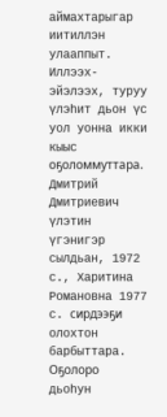аймахтарыгар иитиллэн улааппыт. Иллээх-эйэлээх, туруу үлэһит дьон үс уол уонна икки кыыс оҕоломмуттара.
Дмитрий Дмитриевич үлэтин үгэнигэр сылдьан, 1972 с., Харитина Романовна 1977 с. сирдээҕи олохтон барбыттара. Оҕолоро дьоһун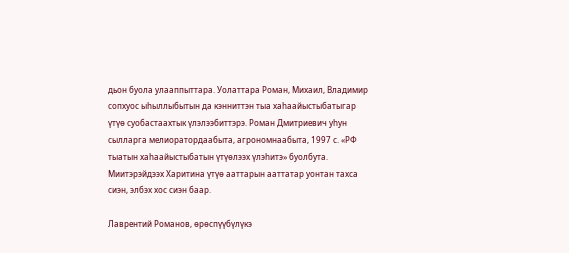дьон буола улааппыттара. Уолаттара Роман, Михаил, Владимир сопхуос ыһыллыбытын да кэнниттэн тыа хаһаайыстыбатыгар үтүө суобастаахтык үлэлээбиттэрэ. Роман Дмитриевич уһун сылларга мелиоратордаабыта, агрономнаабыта, 1997 с. «РФ тыатын хаһаайыстыбатын үтүөлээх үлэһитэ» буолбута.
Миитэрэйдээх Харитина үтүө ааттарын ааттатар уонтан тахса сиэн, элбэх хос сиэн баар.

Лаврентий Романов, өрөспүүбүлүкэ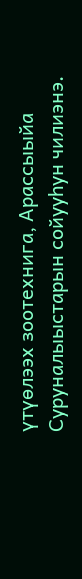үтүөлээх зоотехнига, Арассыыйа Суруналыыстарын сойууһун чилиэнэ.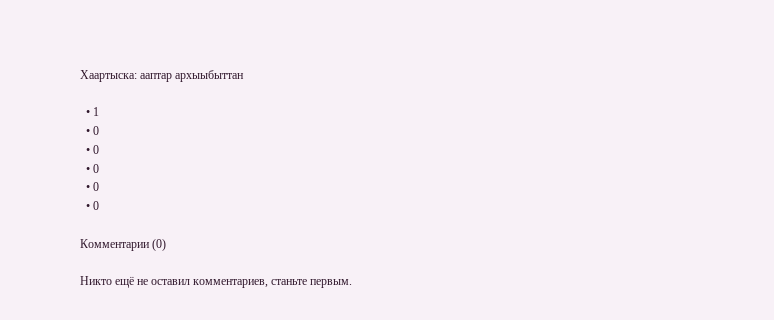Хаартыска: ааптар архыыбыттан

  • 1
  • 0
  • 0
  • 0
  • 0
  • 0

Комментарии (0)

Никто ещё не оставил комментариев, станьте первым.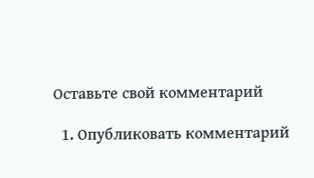Оставьте свой комментарий

  1. Опубликовать комментарий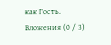как Гость.
Вложения (0 / 3)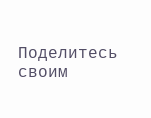Поделитесь своим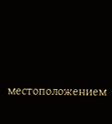местоположением